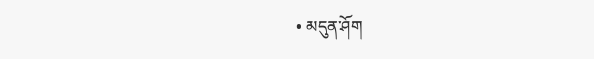• མདུན་ཤོག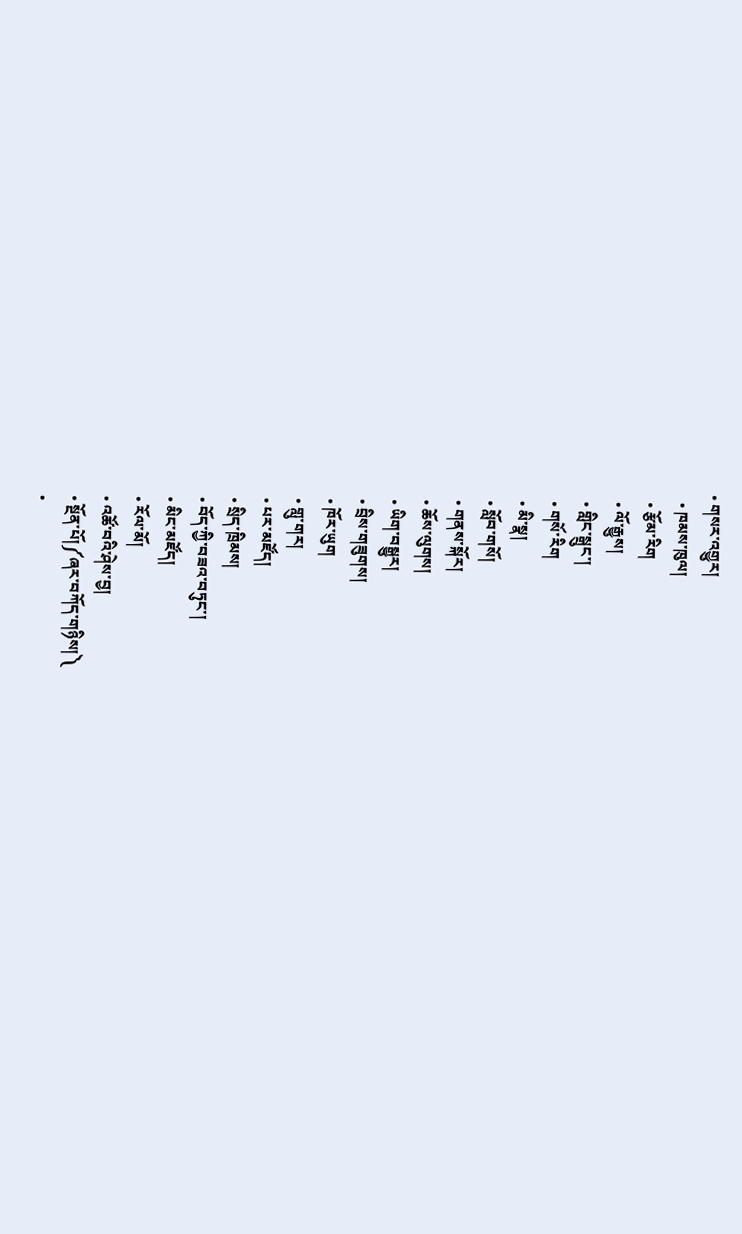• གསར་འགྱུར།
  • ཁམས་ཁུལ།
  • རྩོམ་རིག
  • ལོ་རྒྱུས།
  • གླིང་སྒྲུང་།
  • གསོ་རིག
  • མི་སྣ།
  • སློབ་གསོ།
  • གནས་སྐོར།
  • ཆོས་ལུགས།
  • ཡིག་བསྒྱུར།
  • བྲིས་གཟུགས།
  • ཁོར་ཡུག
  • གླུ་གར།
  • པར་མཛོད།
  • སྲིད་ཁྲིམས།
  • བོད་ཀྱི་བཟའ་བཏུང་།
  • མིང་མཛོད།
  • རོལ་མོ།
  • འཚོ་བའི་ཤེས་བྱ།
  • སྔོན་པོ།༼ཞར་བཀོད་གཉིས།༽
  •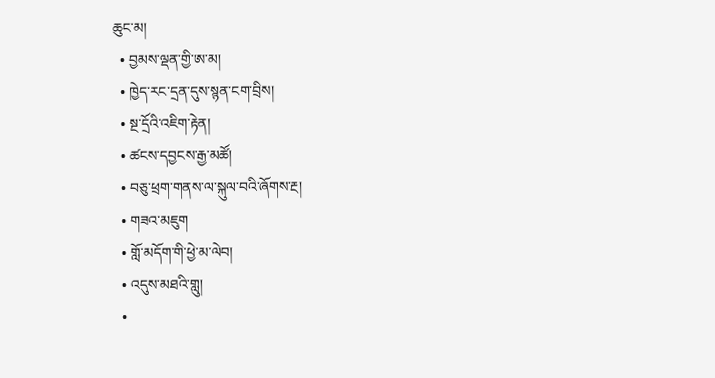ཆུང་མ།
  • བྱམས་ལྡན་གྱི་ཨ་མ།
  • ཁྱེད་རང་དྲན་དུས་སྙན་ངག་བྲིས།
  • སྔ་དྲོའི་འཇིག་རྟེན།
  • ཚངས་དབྱངས་རྒྱ་མཚོ།
  • བཅུ་ཕྲག་གནས་ལ་སྐུལ་བའི་ཞོགས་རྔ།
  • གཟའ་མཇུག
  • གློ་མདོག་གི་ཕྱེ་མ་ལེབ།
  • འདུས་མཐའི་གླུ།
  •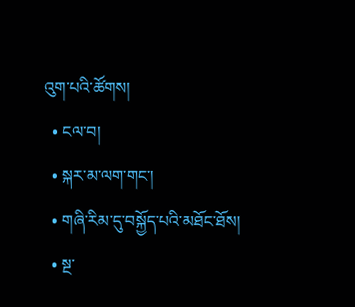འུག་པའི་ཚོགས།
  • ངལ་བ།
  • སྐར་མ་ལག་གང་།
  • གཞི་རིམ་དུ་བསྐྱོད་པའི་མཐོང་ཐོས།
  • སྔ་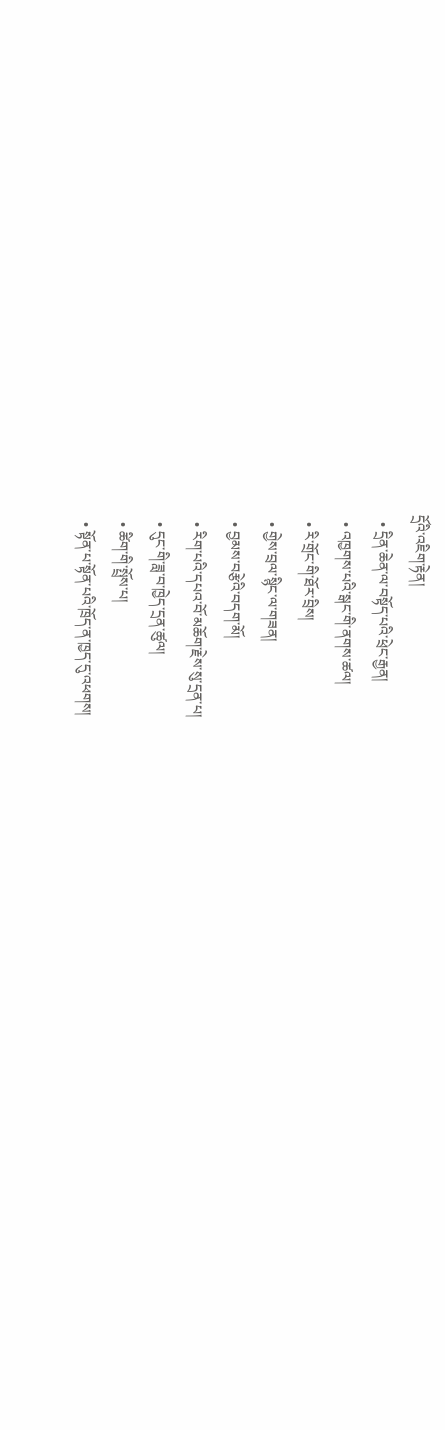དྲོའི་འཇིག་རྟེན།
  • དྲིན་ཆེན་ལ་བསྟོད་པའི་ཕྲེང་རྒྱན།
  • འཁྱགས་པའི་སྒང་གི་ནགས་ཚལ།
  • རི་གྲོང་གི་ཐོར་བྲིས།
  • གྱེས་བྲལ་སྙིང་ལ་གཟན།
  • བྱམས་བརྩེའི་བདག་མོ།
  • རིག་པའི་དཔའ་བོ་མཆོག་རྗེས་སུ་དྲན་པ།
  • དུང་གི་ཟླ་བ་ཁྱེད་དྲན་ཚུལ།
  • ཚིག་གི་སྤྲོས་པ།
  • སྟོན་པ་སྟོན་པའི་ཁྲོད་ན་ཁྱད་དུ་འཕགས།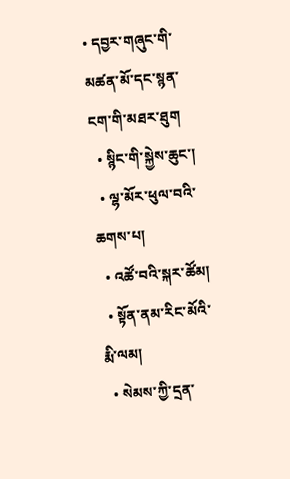• དབྱར་གཞུང་གི་མཚན་མོ་དང་སྙན་ངག་གི་མཐར་ཐུག
  • སྙིང་གི་སྐྱེས་ཆུང་།
  • ལྷ་མོར་ཕུལ་བའི་ཆགས་པ།
  • འཚོ་བའི་སྐར་ཚོམ།
  • སྟོན་ནམ་རིང་མོའི་རྨི་ལམ།
  • སེམས་ཀྱི་དྲན་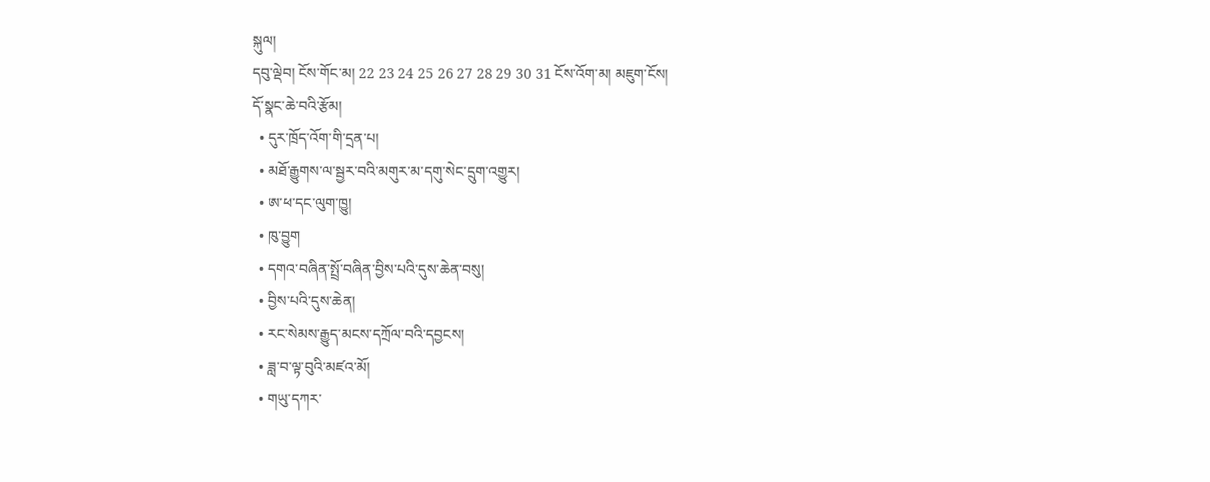སྐུལ།
དབུ་ལྡེབ། ངོས་གོང་མ། 22 23 24 25 26 27 28 29 30 31 ངོས་འོག་མ། མཇུག་ངོས།
དོ་སྣང་ཆེ་བའི་རྩོམ།
  • དུར་ཁྲོད་འོག་གི་དྲན་པ།
  • མཐོ་རྒྱུགས་ལ་སྦྱར་བའི་མགུར་མ་དགུ་སེང་དྲུག་འགྱུར།
  • ཨ་ཕ་དང་ལུག་ཁྱུ།
  • ཁུ་བྱུག
  • དགའ་བཞིན་སྤྲོ་བཞིན་བྱིས་པའི་དུས་ཆེན་བསུ།
  • བྱིས་པའི་དུས་ཆེན།
  • རང་སེམས་རྒྱུད་མངས་དཀྲོལ་བའི་དབྱངས།
  • ཟླ་བ་ལྟ་བུའི་མཛའ་མོ།
  • གཡུ་དཀར་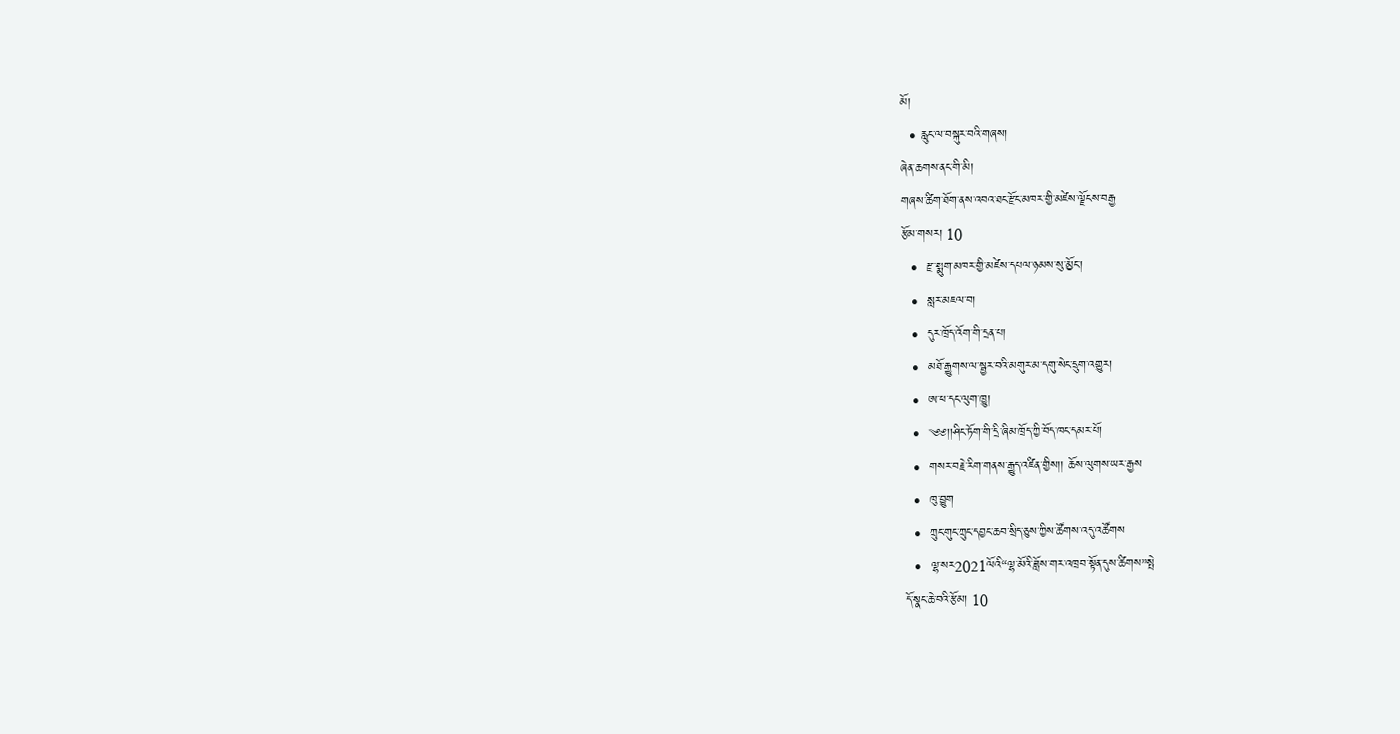མོ།
  • རླུང་ལ་བསྐུར་བའི་གཞས།
ཞེན་ཆགས་ནང་གི་མི།
གཞས་ཚིག་ཐོག་ནས་འབའ་ཐང་རྫོང་མཁར་གྱི་མཛེས་ལྗོངས་བརྒྱ
རྩོམ་གསར། 10
  •  རྫ་སྨུག་མཁར་གྱི་མཛེས་དཔལ་ཉམས་སུ་མྱོང་།
  •  སླར་མཇལ་བ།
  •  དུར་ཁྲོད་འོག་གི་དྲན་པ།
  •  མཐོ་རྒྱུགས་ལ་སྦྱར་བའི་མགུར་མ་དགུ་སེང་དྲུག་འགྱུར།
  •  ཨ་ཕ་དང་ལུག་ཁྱུ།
  •  ༄༅།།ཤིང་ཏོག་གི་དྲི་ཞིམ་ཁྲོད་ཀྱི་བོད་ཁང་དམར་པོ།
  •  གསར་བརྗེ་རིག་གནས་རྒྱུད་འཛིན་གྱིས།། ཆོས་ལུགས་ཡར་རྒྱས
  •  ཁུ་བྱུག
  •  ཀྲུང་གུང་ཀྲུང་དབྱང་ཆབ་སྲིད་ཅུས་ཀྱིས་ཚོགས་འདུ་འཚོགས
  •  ལྷ་སར2021ལོའི“ལྷ་མོའི་ཟློས་གར་འཁྲབ་སྟོན་དུས་ཚིགས”སྤེ
དོ་སྣང་ཆེ་བའི་རྩོམ། 10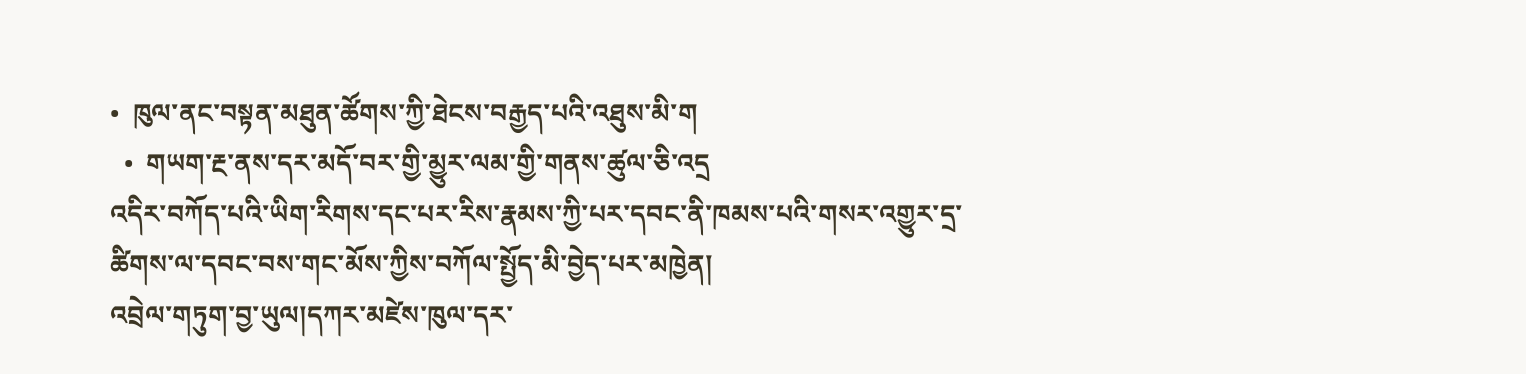•  ཁུལ་ནང་བསྟན་མཐུན་ཚོགས་ཀྱི་ཐེངས་བརྒྱད་པའི་འཐུས་མི་ག
  •  གཡག་རྔ་ནས་དར་མདོ་བར་གྱི་མྱུར་ལམ་གྱི་གནས་ཚུལ་ཅི་འདྲ
འདིར་བཀོད་པའི་ཡིག་རིགས་དང་པར་རིས་རྣམས་ཀྱི་པར་དབང་ནི་ཁམས་པའི་གསར་འགྱུར་དྲ་ཚིགས་ལ་དབང་བས་གང་མོས་ཀྱིས་བཀོལ་སྤྱོད་མི་བྱེད་པར་མཁྱེན།
འབྲེལ་གཏུག་བྱ་ཡུལ།དཀར་མཛེས་ཁུལ་དར་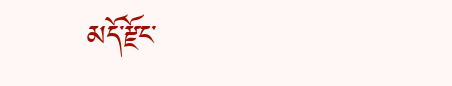མདོ་རྫོང་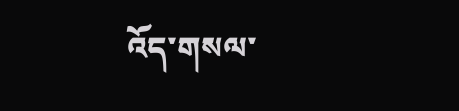འོད་གསལ་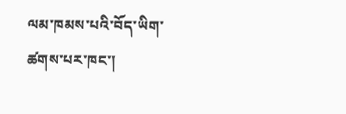ལམ་ཁམས་པའི་བོད་ཡིག་ཚགས་པར་ཁང་།